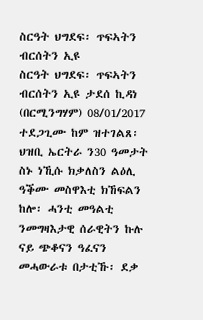ስርዓት ህግደፍ፡ ጥፍኣትን ብርሰትን ኢዩ
ስርዓት ህግደፍ፡ ጥፍኣትን ብርሰትን ኢዩ ታደሰ ኪዳነ (በርሚንግሃም) 08/01/2017 ተደጋጊሙ ከም ዝተገልጸ፡ ህዝቢ ኤርትራ ን30 ዓመታት ስኑ ነኺሱ ክቃለስን ልዕሊ ዓቕሙ መስዋእቲ ክኸፍልን ከሎ፡ ሓንቲ መዓልቲ ንመግዛእታዊ ሰራዊትን ኩሉ ናይ ጭቆናን ዓፈናን መሓውራቱ በታቲኹ፡ ደቃ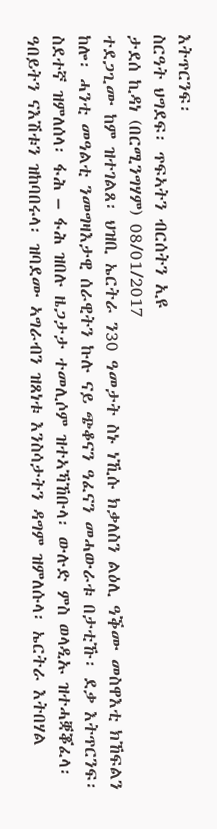እትጥርንፍ፡
ስርዓት ህግደፍ፡ ጥፍኣትን ብርሰትን ኢዩ
ታደሰ ኪዳነ (በርሚንግሃም) 08/01/2017
ተደጋጊሙ ከም ዝተገልጸ፡ ህዝቢ ኤርትራ ን30 ዓመታት ስኑ ነኺሱ ክቃለስን ልዕሊ ዓቕሙ መስዋእቲ ክኸፍልን ከሎ፡ ሓንቲ መዓልቲ ንመግዛእታዊ ሰራዊትን ኩሉ ናይ ጭቆናን ዓፈናን መሓውራቱ በታቲኹ፡ ደቃ እትጥርንፍ፡ ስደተኛ ዝምለሰላ፡ ፋሕ – ፋሕ ዝበሉ ዜጋታታ ተመሊሶም ዝተኣኻኸቡላ፡ ውሉድ ምስ ወላዲኡ ዝተሓቛቖፈላ፡ ዓበይትን ናእሽቱን ዝከባበሩላ፡ ዝባደሙ ኣግራብን ዝጸነቱ እንስሳታትን ዳግም ዝምለሱላ፡ ኤርትራ እትበሃል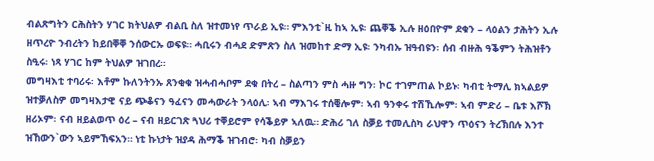ብልጽግትን ርሕስትን ሃገር ክትህልዎ ብልቢ ስለ ዝተመነየ ጥራይ ኢዩ። ምእንቲ`ዚ ከኣ ኢዩ፡ ጨቐቕ ኢሉ ዘዕበዮም ደቁን – ላዕልን ታሕትን ኢሉ ዘጥረዮ ንብረትን ከይበቐቐ ንሰውርኡ ወፍዩ። ሓቢሩን ብሓደ ድምጽን ስለ ዝመከተ ድማ ኢዩ፡ ንካብኡ ዝዓብዩን፡ ሰብ ብዙሕ ዓቕምን ትሕዝቶን ስዒሩ፡ ነጻ ሃገር ከም ትህልዎ ዝገበረ።
መግዛእቲ ተባሪሩ፡ እቶም ኩለንትንኡ ጸንቂቁ ዝሓብሓቦም ደቁ በትረ – ስልጣን ምስ ሓዙ ግን፡ ኮር ተገምጠል ኮይኑ፡ ካብቲ ትማሊ ክኣልይዎ ዝተቓለስዎ መግዛእታዊ ናይ ጭቆናን ዓፈናን መሓውራት ንላዕሊ፡ ኣብ ማእገሩ ተሰቒሎም፡ ኣብ ዓንቀሩ ተሽኺሎም፡ ኣብ ምድሪ – ቤቱ እሾኽ ዘሪኦም፡ ናብ ዘይልወጥ ዕረ – ናብ ዘይርገጽ ጓህሪ ተቐይሮም የሳቕይዎ ኣለዉ። ድሕሪ ገለ ስቓይ ተመሊስካ ራህዋን ጥዕናን ትረኽበሉ እንተ ዝኸውን`ውን ኣይምኸፍአን። ነቲ ኩነታት ዝያዳ ሕማቕ ዝገብሮ፡ ካብ ስቓይን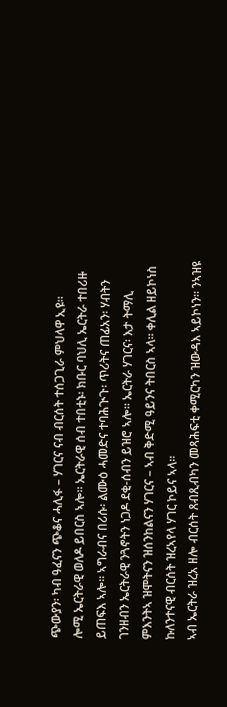ጭውያን፡ ካብ ዓፈናን ጭቆና ሓሊፋ – ሃገርና ናብ ብርሰት ተሰጋጊራ ምህላዋ ኢዩ።
ሎሚ ኤርትራዊ ወለዶ ይበርስ ኣሎ። ኤርትራዊ ሰብ ተበቲኑ፡ ክቡር ባህሊ ኤርትራ ተበሪዙ ይጠፍእ ኣሎ። ኣግራብና በሪሱ፡ ልሙዕ ሓመድና ተባሕጒጉ፡ ጥሪትና ጠፊአን፡ ሃብትን ገንዘብን ኤርትራዊ ንጓኖትን ነጋዶ ደቂ-ሰብን ይዝሮ ኣሎ። ኤርትራ ሃገርና፡ እታ ትማሊ ምእንትኣ ዝሞትናን ዝሰንከልናን ሃገርና – ኣብ ቅድሚ ዓይንና ትበርስ ኣላ። ቀሊል ዘይኮነስ ኩለንተናዊ ብርሰት ዝረኣየላ ሃገር ኮይና ኣላ።
ኣብ ኤርትራ ዝረአ ዘሎ ብርሰት ጸብጺብካን መጻሕፍቲ ቀሚርካን ዝውዳእ ኣይኮነን። ንኣዝዩ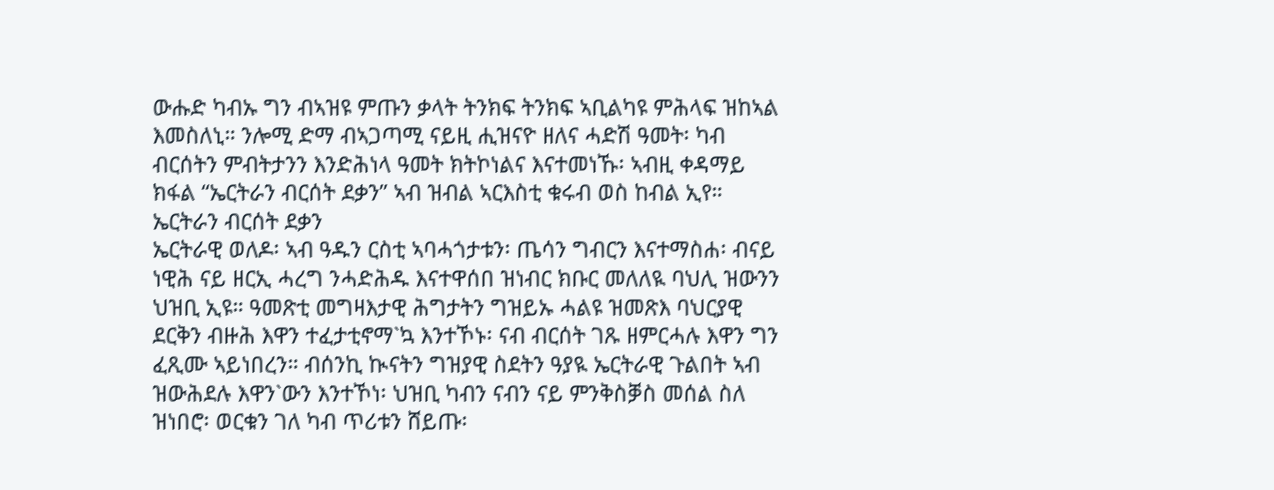ውሑድ ካብኡ ግን ብኣዝዩ ምጡን ቃላት ትንክፍ ትንክፍ ኣቢልካዩ ምሕላፍ ዝከኣል እመስለኒ። ንሎሚ ድማ ብኣጋጣሚ ናይዚ ሒዝናዮ ዘለና ሓድሽ ዓመት፡ ካብ ብርሰትን ምብትታንን እንድሕነላ ዓመት ክትኮነልና እናተመነኹ፡ ኣብዚ ቀዳማይ ክፋል “ኤርትራን ብርሰት ደቃን” ኣብ ዝብል ኣርእስቲ ቁሩብ ወስ ከብል ኢየ።
ኤርትራን ብርሰት ደቃን
ኤርትራዊ ወለዶ፡ ኣብ ዓዱን ርስቲ ኣባሓጎታቱን፡ ጤሳን ግብርን እናተማስሐ፡ ብናይ ነዊሕ ናይ ዘርኢ ሓረግ ንሓድሕዱ እናተዋሰበ ዝነብር ክቡር መለለዪ ባህሊ ዝውንን ህዝቢ ኢዩ። ዓመጽቲ መግዛእታዊ ሕግታትን ግዝይኡ ሓልዩ ዝመጽእ ባህርያዊ ደርቅን ብዙሕ እዋን ተፈታቲኖማ`ኳ እንተኾኑ፡ ናብ ብርሰት ገጹ ዘምርሓሉ እዋን ግን ፈጺሙ ኣይነበረን። ብሰንኪ ኲናትን ግዝያዊ ስደትን ዓያዪ ኤርትራዊ ጉልበት ኣብ ዝውሕደሉ እዋን`ውን እንተኾነ፡ ህዝቢ ካብን ናብን ናይ ምንቅስቓስ መሰል ስለ ዝነበሮ፡ ወርቁን ገለ ካብ ጥሪቱን ሸይጡ፡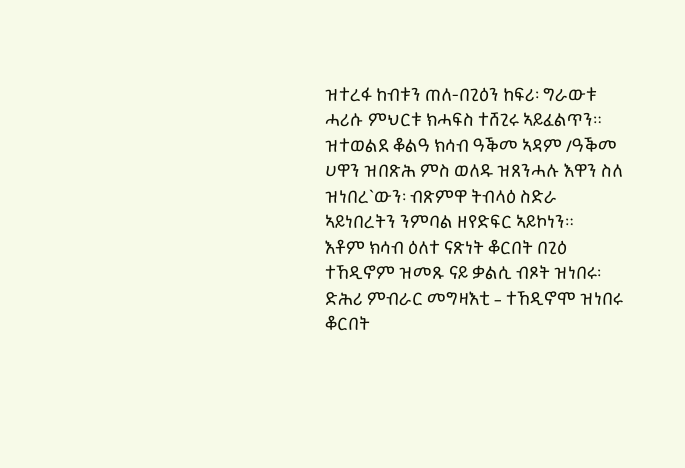ዝተረፋ ከብቱን ጠለ-በጊዕን ከፍሪ፡ ግራውቱ ሓሪሱ ምህርቱ ክሓፍስ ተሸጊሩ ኣይፈልጥን። ዝተወልደ ቆልዓ ክሳብ ዓቕመ ኣዳም /ዓቕመ ሀዋን ዝበጽሕ ምስ ወለዱ ዝጸንሓሉ እዋን ስለ ዝነበረ`ውን፡ ብጽምዋ ትብላዕ ስድራ ኣይነበረትን ንምባል ዘየድፍር ኣይኮነን።
እቶም ክሳብ ዕለተ ናጽነት ቆርበት በጊዕ ተኸዲኖም ዝመጹ ናይ ቃልሲ ብጾት ዝነበሩ፡ ድሕሪ ምብራር መግዛእቲ – ተኸዲኖሞ ዝነበሩ ቆርበት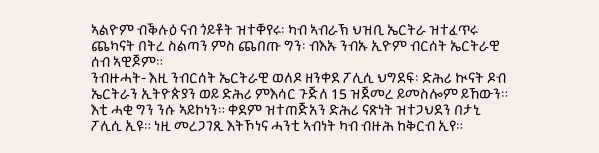ኣልዮም ብቕሉዕ ናብ ጎይቶት ዝተቐየሩ፡ ካብ ኣብራኽ ህዝቢ ኤርትራ ዝተፈጥሩ ጨካናት በትረ ስልጣን ምስ ጨበጡ ግን፡ ብእኡ ንብኡ ኢዮም ብርሰት ኤርትራዊ ሰብ ኣዊጆም።
ንብዙሓት- እዚ ንብርሰት ኤርትራዊ ወለዶ ዘንቀደ ፖሊሲ ህግደፍ፡ ድሕሪ ኲናት ዶብ ኤርትራን ኢትዮጵያን ወይ ድሕሪ ምእሳር ጉጅለ 15 ዝጀመረ ይመስሎም ይኸውን። እቲ ሓቂ ግን ንሱ ኣይኮነን። ቀደም ዝተጠጅአን ድሕሪ ናጽነት ዝተጋህደን በታኒ ፖሊሲ ኢዩ። ነዚ መረጋገጺ እትኾነና ሓንቲ ኣብነት ካብ ብዙሕ ከቅርብ ኢየ።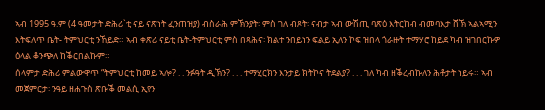ኣብ 1995 ዓ.ም (4 ዓመታት ድሕሪ`ቲ ናይ ናጽነት ፈንጠዝያ) ብስራሕ ምኽንያት፡ ምስ ገለ ብጾት፡ ናብታ ኣብ ውሽጢ ባጽዕ እትርከብ ብመባእታ ሸኽ ኣልኣሚን እትፍለጥ ቤት- ትምህርቲ ንኸይድ። ኣብ ቀጽሪ ናይቲ ቤት-ትምህርቲ ምስ በጻሕና፡ ክልተ ንበይነን ፍልይ ኢለን ኮፍ ዝበላ ጎራዙት ተማሃሮ ከይደ ካብ ዝገበርኩዎ ዕላል ቆንጭለ ከቕርበልኩም።
ሰላምታ ድሕሪ ምልውዋጥ “ትምህርቲ ከመይ ኣሎ? . . ንፉዓት ዲኽን? . . . ተማሂርክን እንታይ ክትኮና ትደልያ? . . . ገለ ካብ ዘቕረብኩለን ሕቶታት ነይሩ። ኣብ መጀምርታ፡ ንዓይ ዘሐጉስ ጽቡቕ መልሲ ኢየን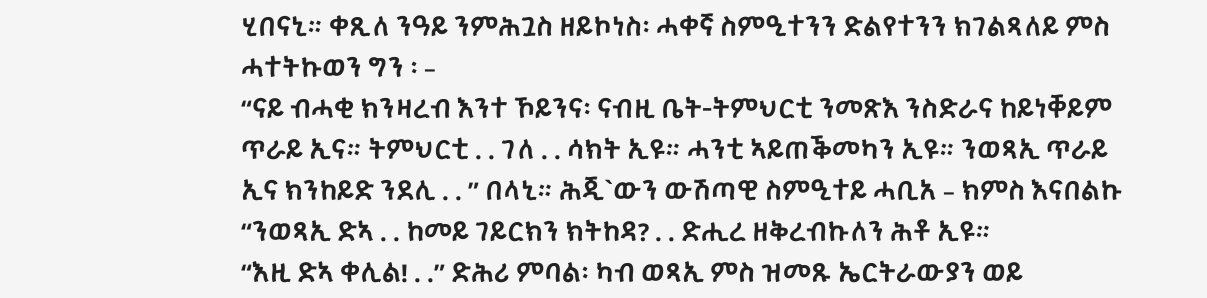ሂበናኒ። ቀጺለ ንዓይ ንምሕጓስ ዘይኮነስ፡ ሓቀኛ ስምዒተንን ድልየተንን ክገልጻለይ ምስ ሓተትኩወን ግን ፡ –
“ናይ ብሓቂ ክንዛረብ እንተ ኾይንና፡ ናብዚ ቤት-ትምህርቲ ንመጽእ ንስድራና ከይነቐይም ጥራይ ኢና። ትምህርቲ . . ገለ . . ሳክት ኢዩ። ሓንቲ ኣይጠቕመካን ኢዩ። ንወጻኢ ጥራይ ኢና ክንከይድ ንደሊ . . ” በላኒ። ሕጂ`ውን ውሽጣዊ ስምዒተይ ሓቢአ – ክምስ እናበልኩ “ንወጻኢ ድኣ . . ከመይ ገይርክን ክትከዳ? . . ድሒረ ዘቅረብኩለን ሕቶ ኢዩ።
“እዚ ድኣ ቀሊል! . .” ድሕሪ ምባል፡ ካብ ወጻኢ ምስ ዝመጹ ኤርትራውያን ወይ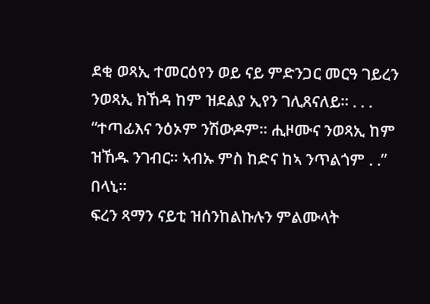ደቂ ወጻኢ ተመርዕየን ወይ ናይ ምድንጋር መርዓ ገይረን ንወጻኢ ክኸዳ ከም ዝደልያ ኢየን ገሊጸናለይ። . . . “ተጣፊእና ንዕኦም ንሽውዶም። ሒዞሙና ንወጻኢ ከም ዝኸዱ ንገብር። ኣብኡ ምስ ከድና ከኣ ንጥልጎም . .” በላኒ።
ፍረን ጻማን ናይቲ ዝሰንከልኩሉን ምልሙላት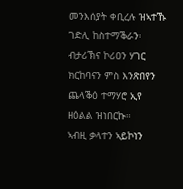መንእሰያት ቀቢረሉ ዝኣተኹ ገድሊ ከስተማቕራን፡ ብታሪኽና ኮሪዐን ሃገር ክርከባናን ምስ እንጽበየን ጨላቕዕ ተማሃሮ ኢየ ዘዕልል ዝነበርኩ።
ኣብዚ ቃላተን ኣይኮነን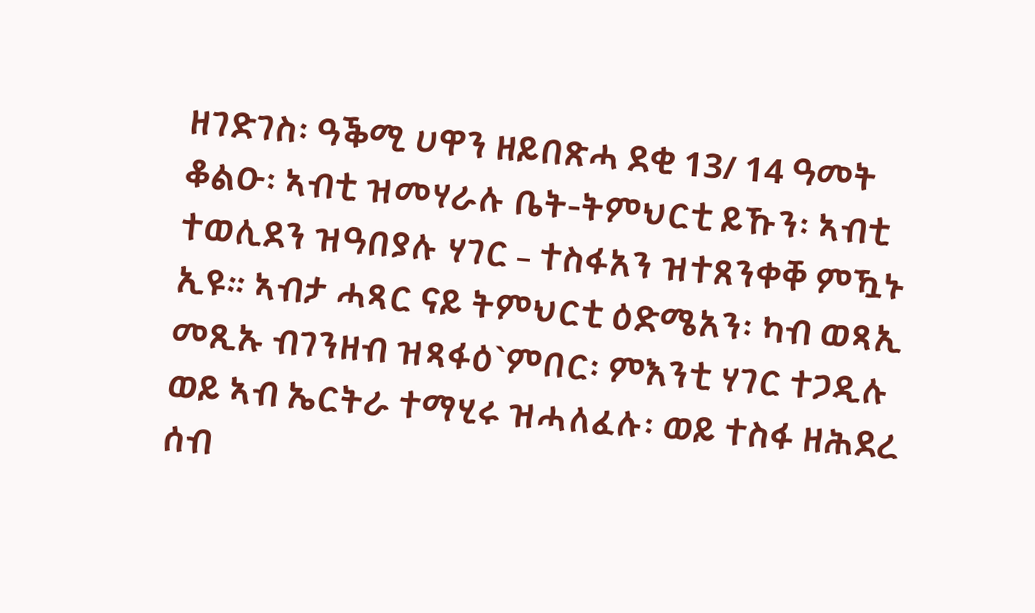ዘገድገስ፡ ዓቕሚ ሀዋን ዘይበጽሓ ደቂ 13/ 14 ዓመት ቆልዑ፡ ኣብቲ ዝመሃራሉ ቤት-ትምህርቲ ይኹን፡ ኣብቲ ተወሊደን ዝዓበያሉ ሃገር – ተስፋአን ዝተጸንቀቐ ምዃኑ ኢዩ። ኣብታ ሓጻር ናይ ትምህርቲ ዕድሜአን፡ ካብ ወጻኢ መጺኡ ብገንዘብ ዝጻፋዕ`ምበር፡ ምእንቲ ሃገር ተጋዲሉ ወይ ኣብ ኤርትራ ተማሂሩ ዝሓለፈሉ፡ ወይ ተስፋ ዘሕደረ ሰብ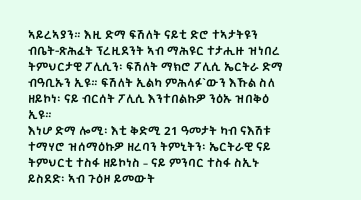ኣይረኣያን። እዚ ድማ ፍሽለት ናይቲ ድሮ ተኣታትዩን ብቤት-ጽሕፈት ፕረዚደንት ኣብ ማሕዩር ተታሒዙ ዝነበረ ትምህርታዊ ፖሊሲን፡ ፍሽለት ማክሮ ፖሊሲ ኤርትራ ድማ ብዓቢኡን ኢዩ። ፍሽለት ኢልካ ምሕላፉ`ውን እኹል ስለ ዘይኮነ፡ ናይ ብርሰት ፖሊሲ እንተበልኩዎ ንዕኡ ዝበቅዕ ኢዩ።
እነሆ ድማ ሎሚ፡ እቲ ቅድሚ 21 ዓመታት ካብ ናእሽቱ ተማሃሮ ዝሰማዕኩዎ ዘረባን ትምኒትን፡ ኤርትራዊ ናይ ትምህርቲ ተስፋ ዘይኮነስ – ናይ ምንባር ተስፋ ስኢኑ ይስደድ፡ ኣብ ጉዕዞ ይመውት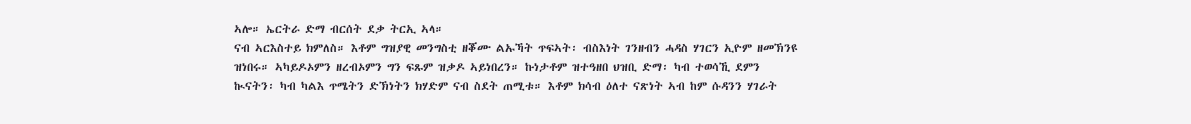ኣሎ። ኤርትራ ድማ ብርሰት ደቃ ትርኢ ኣላ።
ናብ ኣርእስተይ ክምለስ። እቶም ግዝያዊ መንግስቲ ዘቖሙ ልኡኻት ጥፍኣት፡ ብስእነት ገንዘብን ሓዳስ ሃገርን ኢዮም ዘመኽንዩ ዝነበሩ። ኣካይዶኦምን ዘረብኦምን ግን ፍጹም ዝቃዶ ኣይነበረን። ኩነታቶም ዝተዓዘበ ህዝቢ ድማ፡ ካብ ተወሳኺ ደምን ኲናትን፡ ካብ ካልእ ጥሜትን ድኽነትን ክሃድም ናብ ስደት ጠሚቱ። እቶም ክሳብ ዕለተ ናጽነት ኣብ ከም ሱዳንን ሃገራት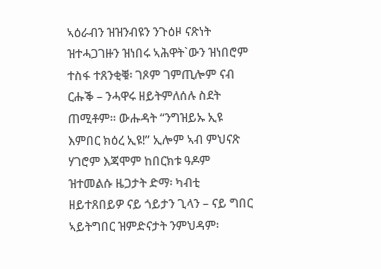ኣዕራብን ዝዝንብዩን ንጉዕዞ ናጽነት ዝተሓጋገዙን ዝነበሩ ኣሕዋት`ውን ዝነበሮም ተስፋ ተጸንቂቑ፡ ገጾም ገምጢሎም ናብ ርሑቕ – ንሓዋሩ ዘይትምለሰሉ ስደት ጠሚቶም። ውሑዳት “ንግዝይኡ ኢዩ እምበር ክዕረ ኢዩ!” ኢሎም ኣብ ምህናጽ ሃገሮም እጃሞም ከበርክቱ ዓዶም ዝተመልሱ ዜጋታት ድማ፡ ካብቲ ዘይተጸበይዎ ናይ ጎይታን ጊላን – ናይ ግበር ኣይትግበር ዝምድናታት ንምህዳም፡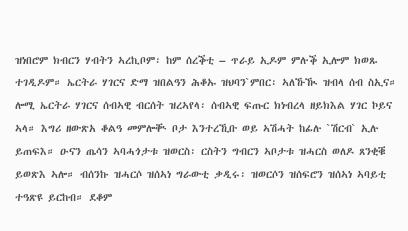ዝነበሮም ክብርን ሃብትን ኣረኪቦም፡ ከም ሰረቕቲ – ጥራይ ኢዶም ምሉቕ ኢሎም ክወጹ ተገዲዶም። ኤርትራ ሃገርና ድማ ዝበልዓን ሕቆኡ ዝህባን`ምበር፡ ኣለኹዂ ዝብላ ሰብ ስኢና።
ሎሚ ኤርትራ ሃገርና ሰብኣዊ ብርሰት ዝረኣየላ፡ ሰብኣዊ ፍጡር ክነብረላ ዘይክእል ሃገር ኮይና ኣላ። እግሪ ዘውጽአ ቆልዓ መምሎቚ ቦታ እንተረኺቡ ወይ ኣሽሓት ከፊሉ `ሽርብ` ኢሉ ይጠፍእ። ዑናን ጤሳን ኣባሓጎታቱ ዝወርስ፡ ርስትን ግብርን ኣቦታቱ ዝሓርስ ወለዶ ጸንቂቑ ይወጽእ ኣሎ። ብሰንኩ ዝሓርሶ ዝሰኣነ ግራውቲ ቃዲሩ፡ ዝወርሶን ዝሰፍሮን ዝሰኣነ ኣባይቲ ተዓጽዩ ይርከብ። ደቆም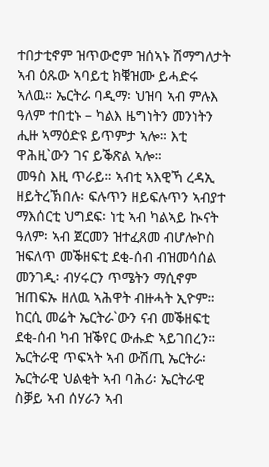ተበታቲኖም ዝጥውሮም ዝሰኣኑ ሽማግለታት ኣብ ዕጹው ኣባይቲ ክቑዝሙ ይሓድሩ ኣለዉ። ኤርትራ ባዲማ፡ ህዝባ ኣብ ምሉእ ዓለም ተበቲኑ – ካልእ ዜግነትን መንነትን ሒዙ ኣማዕድዩ ይጥምታ ኣሎ። እቲ ዋሕዚ`ውን ገና ይቕጽል ኣሎ።
መዓስ እዚ ጥራይ። ኣብቲ ኣእዊኻ ረዳኢ ዘይትረኽበሉ፡ ፍሉጥን ዘይፍሉጥን ኣብያተ ማእሰርቲ ህግደፍ፡ ነቲ ኣብ ካልኣይ ኲናት ዓለም፡ ኣብ ጀርመን ዝተፈጸመ ብሆሎኮስ ዝፍለጥ መቕዘፍቲ ደቂ-ሰብ ብዝመሳሰል መንገዲ፡ ብሃሩርን ጥሜትን ማሲኖም ዝጠፍኡ ዘለዉ ኣሕዋት ብዙሓት ኢዮም። ከርሲ መሬት ኤርትራ`ውን ናብ መቕዘፍቲ ደቂ-ሰብ ካብ ዝቕየር ውሑድ ኣይገበረን። ኤርትራዊ ጥፍኣት ኣብ ውሽጢ ኤርትራ፡ ኤርትራዊ ህልቂት ኣብ ባሕሪ፡ ኤርትራዊ ስቓይ ኣብ ሰሃራን ኣብ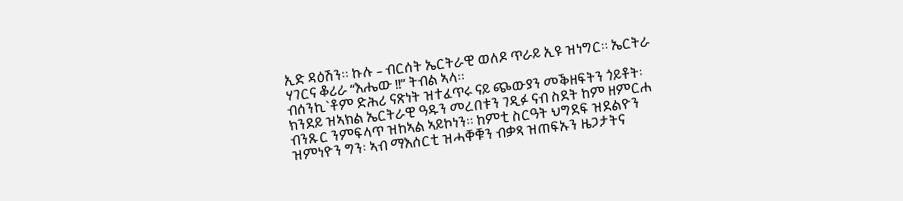ኢድ ዳዕሽን። ኩሉ – ብርሰት ኤርትራዊ ወለዶ ጥራይ ኢዩ ዝነግር። ኤርትራ ሃገርና ቆሪራ “እሔው !!” ትብል ኣላ።
ብሰንኪ`ቶም ድሕሪ ናጽነት ዝተፈጥሩ ናይ ጭውያን መቕዘፍትን ጎይቶት፡ ክንደይ ዝኣክል ኤርትራዊ ዓዱን መረበቱን ገዲፉ ናብ ስደት ከም ዘምርሐ ብንጹር ንምፍላጥ ዝከኣል ኣይኮነን። ከምቲ ስርዓት ህግደፍ ዝደልዮን ዝምነዮን ግን፡ ኣብ ማእሰርቲ ዝሓቐቑን ብቃጻ ዝጠፍኡን ዜጋታትና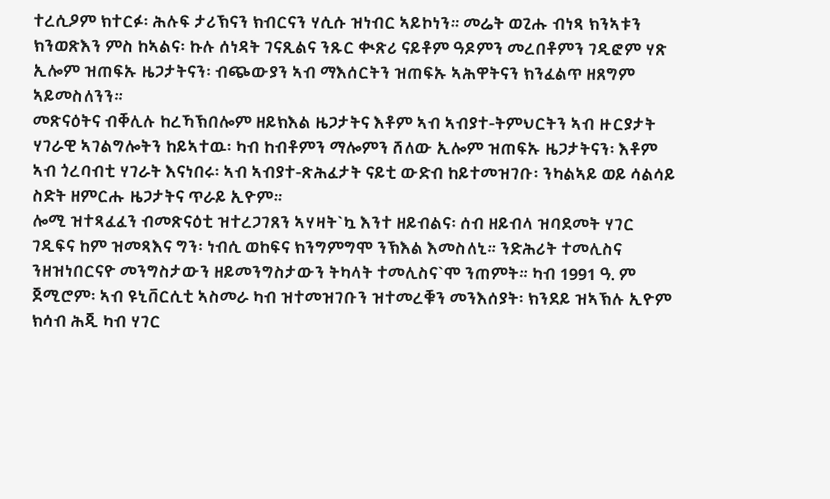ተረሲዖም ክተርፉ፡ ሕሉፍ ታሪኽናን ክብርናን ሃሲሱ ዝነብር ኣይኮነን። መሬት ወጊሑ ብነጻ ክንኣቱን ክንወጽእን ምስ ከኣልና፡ ኩሉ ሰነዳት ገናጺልና ንጹር ቊጽሪ ናይቶም ዓዶምን መረበቶምን ገዲፎም ሃጽ ኢሎም ዝጠፍኡ ዜጋታትናን፡ ብጭውያን ኣብ ማእሰርትን ዝጠፍኡ ኣሕዋትናን ክንፈልጥ ዘጸግም ኣይመስለንን።
መጽናዕትና ብቐሊሉ ከረኻኽበሎም ዘይክእል ዜጋታትና እቶም ኣብ ኣብያተ-ትምህርትን ኣብ ዙርያታት ሃገራዊ ኣገልግሎትን ከይኣተዉ፡ ካብ ከብቶምን ማሎምን ሸለው ኢሎም ዝጠፍኡ ዜጋታትናን፡ እቶም ኣብ ጎረባብቲ ሃገራት እናነበሩ፡ ኣብ ኣብያተ-ጽሕፈታት ናይቲ ውድብ ከይተመዝገቡ፡ ንካልኣይ ወይ ሳልሳይ ስድት ዘምርሑ ዜጋታትና ጥራይ ኢዮም።
ሎሚ ዝተጻፈፈን ብመጽናዕቲ ዝተረጋገጸን ኣሃዛት`ኳ እንተ ዘይብልና፡ ሰብ ዘይብላ ዝባደመት ሃገር ገዲፍና ከም ዝመጻእና ግን፡ ነብሲ ወከፍና ክንግምግሞ ንኽእል እመስለኒ። ንድሕሪት ተመሊስና ንዘዝነበርናዮ መንግስታውን ዘይመንግስታውን ትካላት ተመሊስና`ሞ ንጠምት። ካብ 1991 ዓ. ም ጀሚሮም፡ ኣብ ዩኒቨርሲቲ ኣስመራ ካብ ዝተመዝገቡን ዝተመረቑን መንእሰያት፡ ክንደይ ዝኣኽሉ ኢዮም ክሳብ ሕጂ ካብ ሃገር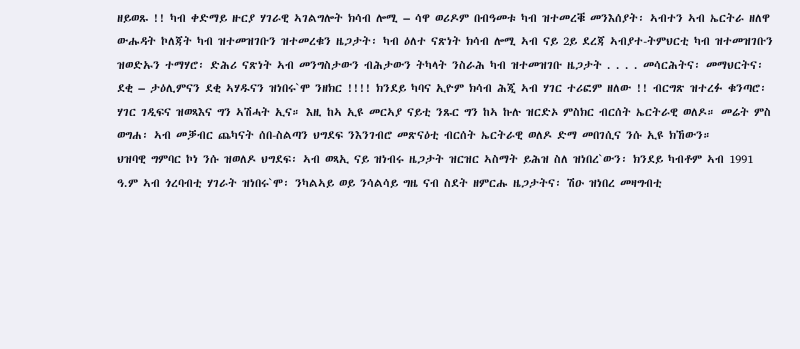ዘይወጹ !! ካብ ቀድማይ ዙርያ ሃገራዊ ኣገልግሎት ክሳብ ሎሚ – ሳዋ ወሪዶም በብዓመቱ ካብ ዝተመረቑ መንእሰያት፡ ኣብተን ኣብ ኤርትራ ዘለዋ ውሑዳት ኮለጃት ካብ ዝተመዝገቡን ዝተመረቁን ዜጋታት፡ ካብ ዕለተ ናጽነት ክሳብ ሎሚ ኣብ ናይ 2ይ ደረጃ ኣብያተ-ትምህርቲ ካብ ዝተመዝገቡን ዝወድኡን ተማሃሮ፡ ድሕሪ ናጽነት ኣብ መንግስታውን ብሕታውን ትካላት ንስራሕ ካብ ዝተመዝገቡ ዜጋታት . . . . መሳርሕትና፡ መማህርትና፡ ደቂ – ታዕሊምናን ደቂ ኣሃዱናን ዝነበሩ`ሞ ንዘክር !!!! ክንደይ ካባና ኢዮም ክሳብ ሕጂ ኣብ ሃገር ተሪፎም ዘለው !! ብርግጽ ዝተረፉ ቁንጣሮ፡ ሃገር ገዲፍና ዝወጻእና ግን ኣሽሓት ኢና። እዚ ከኣ ኢዩ መርኣያ ናይቲ ንጹር ግን ከኣ ኩሉ ዝርድኦ ምስክር ብርሰት ኤርትራዊ ወለዶ። መሬት ምስ ወግሐ፡ ኣብ መቓብር ጨካናት ሰበ-ስልጣን ህግደፍ ንእንገብሮ መጽናዕቲ ብርሰት ኤርትራዊ ወለዶ ድማ መበገሲና ንሱ ኢዩ ክኸውን።
ህዝባዊ ግምባር ኮነ ንሱ ዝወለዶ ህግደፍ፡ ኣብ ወጻኢ ናይ ዝነብሩ ዜጋታት ዝርዝር ኣስማት ይሕዝ ስለ ዝነበረ`ውን፡ ክንደይ ካብቶም ኣብ 1991 ዓ.ም ኣብ ጎረባብቲ ሃገራት ዝነበሩ`ሞ፡ ንካልኣይ ወይ ንሳልሳይ ግዜ ናብ ስደት ዘምርሑ ዜጋታትና፡ ሽዑ ዝነበረ መዛግብቲ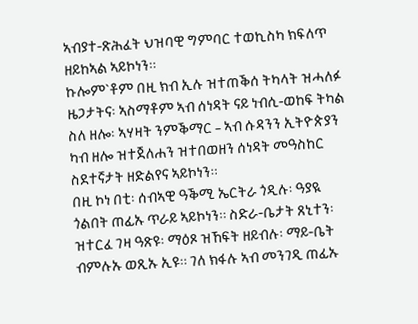ኣብያተ-ጽሕፈት ህዝባዊ ግምባር ተወኪስካ ክፍለጥ ዘይከኣል ኣይኮነን።
ኩሎም`ቶም በዚ ክብ ኢሉ ዝተጠቕሰ ትካላት ዝሓለፉ ዜጋታትና፡ ኣስማቶም ኣብ ሰነዳት ናይ ነብሲ-ወከፍ ትካል ስለ ዘሎ፡ ኣሃዛት ንምቕማር – ኣብ ሱዳንን ኢትዮጵያን ካብ ዘሎ ዝተጀለሐን ዝተበወዘን ሰነዳት መዓስከር ስደተኛታት ዘድልየና ኣይኮነን።
በዚ ኮነ በቲ፡ ሰብኣዊ ዓቕሚ ኤርትራ ጎዲሉ፡ ዓያዪ ጎልበት ጠፊኡ ጥራይ ኣይኮነን። ስድራ-ቤታት ጸኒተን፡ ዝተርፈ ገዛ ዓጽዩ፡ ማዕጾ ዝኸፍት ዘይብሉ፡ ማይ-ቤት ብምሉኡ ወጺኡ ኢዩ። ገለ ክፋሉ ኣብ መንገዲ ጠፊኡ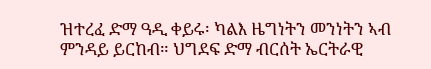ዝተረፈ ድማ ዓዲ ቀይሩ፡ ካልእ ዜግነትን መንነትን ኣብ ምንዳይ ይርከብ። ህግደፍ ድማ ብርሰት ኤርትራዊ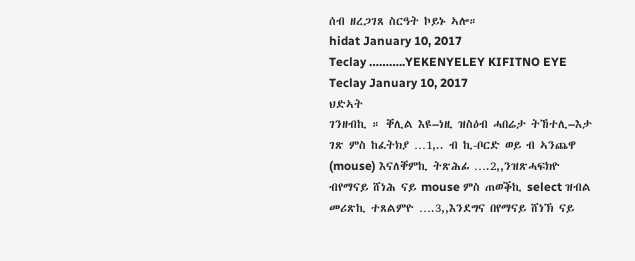ሰብ ዘረጋገጸ ስርዓት ኮይኑ ኣሎ።
hidat January 10, 2017
Teclay ………..YEKENYELEY KIFITNO EYE
Teclay January 10, 2017
ህድኣት
ገንዘብኪ ። ቐሊል እዩ–ነዚ ዝስዕብ ሓበሬታ ትኸተሊ–እታ ገጽ ምስ ከፈትክያ …1,.. ብ ኪ-ቦርድ ወይ ብ ኣንጨዋ (mouse) እናለቐምኪ ትጽሕፊ ….2,,ንዝጽሓፍክዮ ብየማናይ ሸነሕ ናይ mouse ምስ ጠወቕኪ select ዝብል መሪጽኪ ተጸልምዮ ….3,,እንደግና በየማናይ ሸነኽ ናይ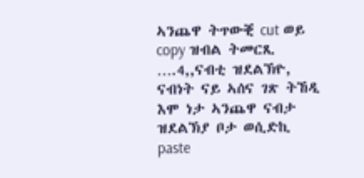ኣንጨዋ ትጥውቒ cut ወይ copy ዝብል ትመርጺ ….4,,ናብቲ ዝደልኽዮ, ናብነት ናይ ኣሰና ገጽ ትኸዲ እሞ ነታ ኣንጨዋ ናብታ ዝደልኽያ ቦታ ወሲድኪ paste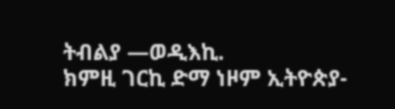ትብልያ —ወዲእኪ.
ክምዚ ገርኪ ድማ ነዞም ኢትዮጵያ-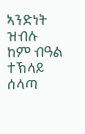ኣንድነት ዝብሉ ከም ብዓል ተኽላይ ሰላጣ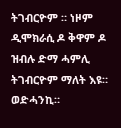ትገብርዮም ። ነዞም ዲሞክራሲ ዶ ቅዋም ዶ ዝብሉ ድማ ሓምሊ ትገብርዮም ማለት እዩ።
ወድሓንኪ።